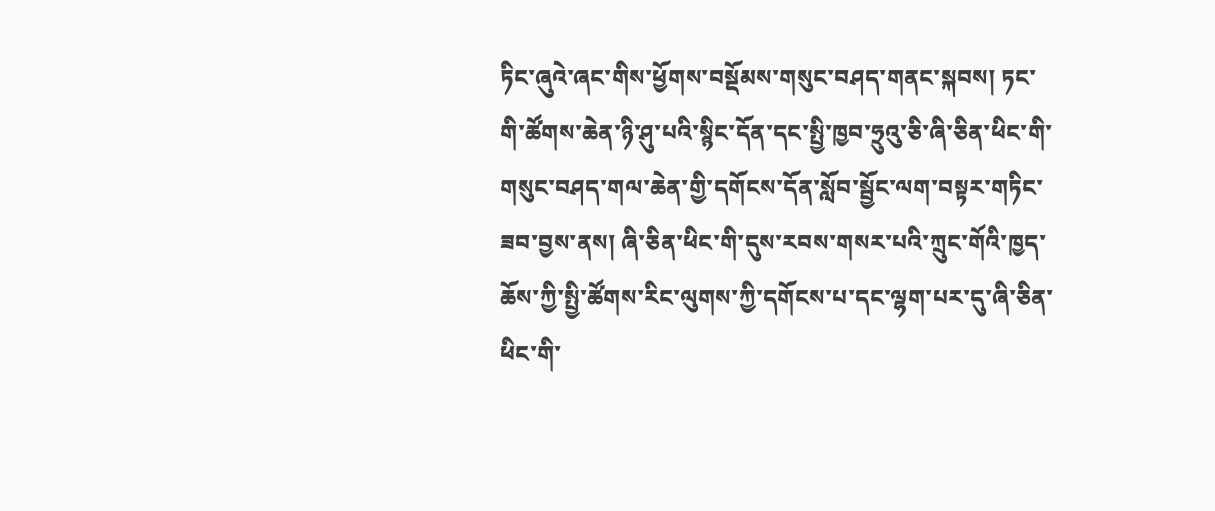ཏིང་ཞུའེ་ཞང་གིས་ཕྱོགས་བསྡོམས་གསུང་བཤད་གནང་སྐབས། ཏང་གི་ཚོགས་ཆེན་ཉི་ཤུ་པའི་སྙིང་དོན་དང་སྤྱི་ཁྱབ་ཧྲུའུ་ཅི་ཞི་ཅིན་ཕིང་གི་གསུང་བཤད་གལ་ཆེན་གྱི་དགོངས་དོན་སློབ་སྦྱོང་ལག་བསྟར་གཏིང་ཟབ་བྱས་ནས། ཞི་ཅིན་ཕིང་གི་དུས་རབས་གསར་པའི་ཀྲུང་གོའི་ཁྱད་ཆོས་ཀྱི་སྤྱི་ཚོགས་རིང་ལུགས་ཀྱི་དགོངས་པ་དང་ལྷག་པར་དུ་ཞི་ཅིན་ཕིང་གི་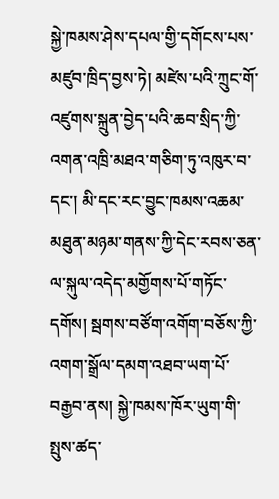སྐྱེ་ཁམས་ཤེས་དཔལ་གྱི་དགོངས་པས་མཛུབ་ཁྲིད་བྱས་ཏེ། མཛེས་པའི་ཀྲུང་གོ་འཛུགས་སྐྲུན་བྱེད་པའི་ཆབ་སྲིད་ཀྱི་འགན་འཁྲི་མཐའ་གཅིག་ཏུ་འཁུར་བ་དང་། མི་དང་རང་བྱུང་ཁམས་འཆམ་མཐུན་མཉམ་གནས་ཀྱི་དེང་རབས་ཅན་ལ་སྐུལ་འདེད་མགྱོགས་པོ་གཏོང་དགོས། སྦགས་བཙོག་འགོག་བཅོས་ཀྱི་འགག་སྒྲོལ་དམག་འཐབ་ཡག་པོ་བརྒྱབ་ནས། སྐྱེ་ཁམས་ཁོར་ཡུག་གི་སྤུས་ཚད་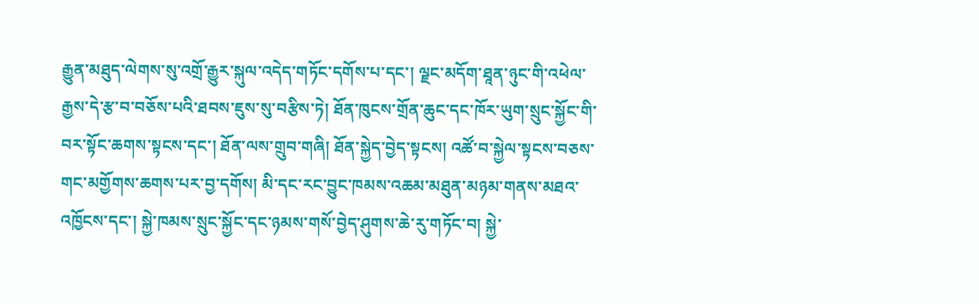རྒྱུན་མཐུད་ལེགས་སུ་འགྲོ་རྒྱུར་སྐུལ་འདེད་གཏོང་དགོས་པ་དང་། ལྗང་མདོག་ཐཱན་ཉུང་གི་འཕེལ་རྒྱས་དེ་རྩ་བ་བཅོས་པའི་ཐབས་ཇུས་སུ་བརྩིས་ཏེ། ཐོན་ཁུངས་གྲོན་ཆུང་དང་ཁོར་ཡུག་སྲུང་སྐྱོང་གི་བར་སྟོང་ཆགས་སྟངས་དང་། ཐོན་ལས་གྲུབ་གཞི། ཐོན་སྐྱེད་བྱེད་སྟངས། འཚོ་བ་སྐྱེལ་སྟངས་བཅས་གང་མགྱོགས་ཆགས་པར་བྱ་དགོས། མི་དང་རང་བྱུང་ཁམས་འཆམ་མཐུན་མཉམ་གནས་མཐའ་འཁྱོངས་དང་། སྐྱེ་ཁམས་སྲུང་སྐྱོང་དང་ཉམས་གསོ་བྱེད་ཤུགས་ཆེ་རུ་གཏོང་བ། སྐྱེ་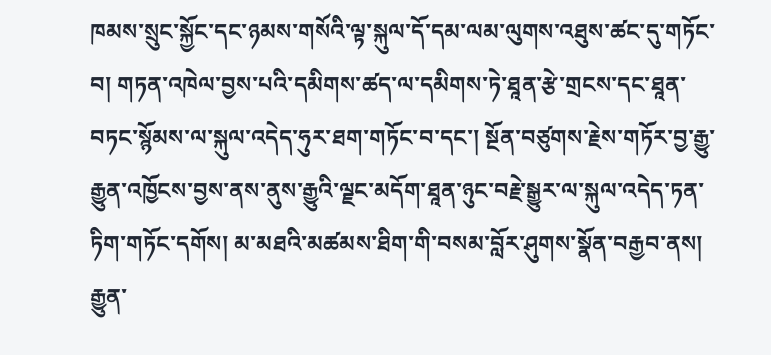ཁམས་སྲུང་སྐྱོང་དང་ཉམས་གསོའི་ལྟ་སྐུལ་དོ་དམ་ལམ་ལུགས་འཐུས་ཚང་དུ་གཏོང་བ། གཏན་འཁེལ་བྱས་པའི་དམིགས་ཚད་ལ་དམིགས་ཏེ་ཐཱན་རྩེ་གྲངས་དང་ཐཱན་བཏང་སྙོམས་ལ་སྐུལ་འདེད་ཧུར་ཐག་གཏོང་བ་དང་། སྔོན་བཙུགས་རྗེས་གཏོར་བྱ་རྒྱུ་རྒྱུན་འཁྱོངས་བྱས་ནས་ནུས་རྒྱུའི་ལྗང་མདོག་ཐཱན་ཉུང་བརྗེ་སྒྱུར་ལ་སྐུལ་འདེད་ཏན་ཏིག་གཏོང་དགོས། མ་མཐའི་མཚམས་ཐིག་གི་བསམ་བློར་ཤུགས་སྣོན་བརྒྱབ་ནས། རྒྱུན་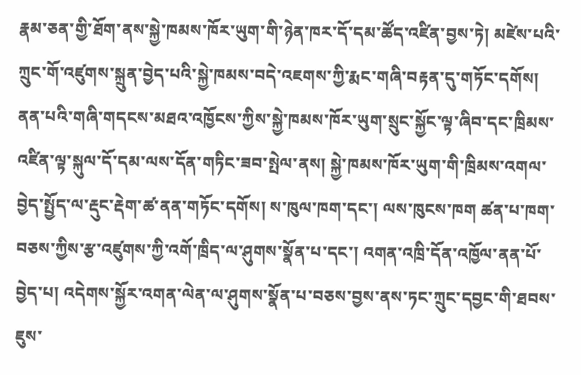རྣམ་ཅན་གྱི་ཐོག་ནས་སྐྱེ་ཁམས་ཁོར་ཡུག་གི་ཉེན་ཁར་དོ་དམ་ཚོད་འཛིན་བྱས་ཏེ། མཛེས་པའི་ཀྲུང་གོ་འཛུགས་སྐྲུན་བྱེད་པའི་སྐྱེ་ཁམས་བདེ་འཇགས་ཀྱི་རྨང་གཞི་བརྟན་དུ་གཏོང་དགོས། ནན་པའི་གཞི་གདངས་མཐའ་འཁྱོངས་ཀྱིས་སྐྱེ་ཁམས་ཁོར་ཡུག་སྲུང་སྐྱོང་ལྟ་ཞིབ་དང་ཁྲིམས་འཛིན་ལྟ་སྐུལ་དོ་དམ་ལས་དོན་གཏིང་ཟབ་སྤེལ་ནས། སྐྱེ་ཁམས་ཁོར་ཡུག་གི་ཁྲིམས་འགལ་བྱེད་སྤྱོད་ལ་རྡུང་རྡེག་ཚ་ནན་གཏོང་དགོས། ས་ཁུལ་ཁག་དང་། ལས་ཁུངས་ཁག ཚན་པ་ཁག་བཅས་ཀྱིས་རྩ་འཛུགས་ཀྱི་འགོ་ཁྲིད་ལ་ཤུགས་སྣོན་པ་དང་། འགན་འཁྲི་དོན་འཁྱོལ་ནན་པོ་བྱེད་པ། འདེགས་སྐྱོར་འགན་ལེན་ལ་ཤུགས་སྣོན་པ་བཅས་བྱས་ནས་ཏང་ཀྲུང་དབྱང་གི་ཐབས་ཇུས་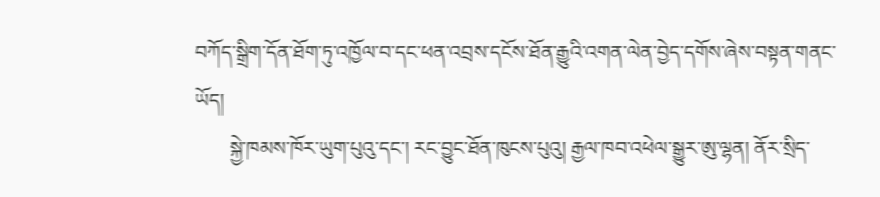བཀོད་སྒྲིག་དོན་ཐོག་ཏུ་འཁྱོལ་བ་དང་ཕན་འབྲས་དངོས་ཐོན་རྒྱུའི་འགན་ལེན་བྱེད་དགོས་ཞེས་བསྟན་གནང་ཡོད།
       སྐྱེ་ཁམས་ཁོར་ཡུག་པུའུ་དང་། རང་བྱུང་ཐོན་ཁུངས་པུའུ། རྒྱལ་ཁབ་འཕེལ་སྒྱུར་ཨུ་ལྷན། ནོར་སྲིད་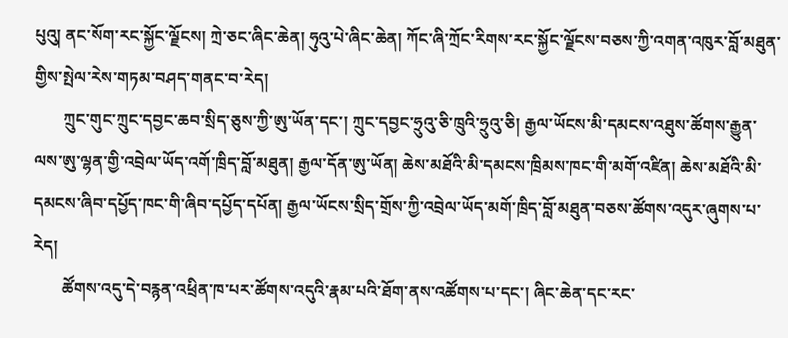པུའུ། ནང་སོག་རང་སྐྱོང་ལྗོངས། ཀྲེ་ཅང་ཞིང་ཆེན། ཧུའུ་པེ་ཞིང་ཆེན། ཀོང་ཞི་ཀྲོང་རིགས་རང་སྐྱོང་ལྗོངས་བཅས་ཀྱི་འགན་འཁུར་བློ་མཐུན་གྱིས་སྤེལ་རེས་གཏམ་བཤད་གནང་བ་རེད།
       ཀྲུང་གུང་ཀྲུང་དབྱང་ཆབ་སྲིད་ཅུས་ཀྱི་ཨུ་ཡོན་དང་། ཀྲུང་དབྱང་ཧྲུའུ་ཅི་ཁྲུའི་ཧྲུའུ་ཅི། རྒྱལ་ཡོངས་མི་དམངས་འཐུས་ཚོགས་རྒྱུན་ལས་ཨུ་ལྷན་གྱི་འབྲེལ་ཡོད་འགོ་ཁྲིད་བློ་མཐུན། རྒྱལ་དོན་ཨུ་ཡོན། ཆེས་མཐོའི་མི་དམངས་ཁྲིམས་ཁང་གི་མགོ་འཛིན། ཆེས་མཐོའི་མི་དམངས་ཞིབ་དཔྱོད་ཁང་གི་ཞིབ་དཔྱོད་དཔོན། རྒྱལ་ཡོངས་སྲིད་གྲོས་ཀྱི་འབྲེལ་ཡོད་མགོ་ཁྲིད་བློ་མཐུན་བཅས་ཚོགས་འདུར་ཞུགས་པ་རེད།
       ཚོགས་འདུ་དེ་བརྙན་འཕྲིན་ཁ་པར་ཚོགས་འདུའི་རྣམ་པའི་ཐོག་ནས་འཚོགས་པ་དང་། ཞིང་ཆེན་དང་རང་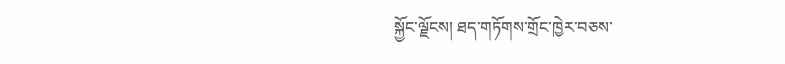སྐྱོང་ལྗོངས། ཐད་གཏོགས་གྲོང་ཁྱེར་བཅས་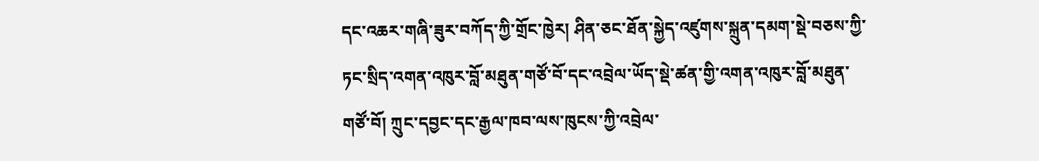དང་འཆར་གཞི་ཟུར་བཀོད་ཀྱི་གྲོང་ཁྱེར། ཤིན་ཅང་ཐོན་སྐྱེད་འཛུགས་སྐྲུན་དམག་སྡེ་བཅས་ཀྱི་ཏང་སྲིད་འགན་འཁུར་བློ་མཐུན་གཙོ་བོ་དང་འབྲེལ་ཡོད་སྡེ་ཚན་གྱི་འགན་འཁུར་བློ་མཐུན་གཙོ་བོ། ཀྲུང་དབྱང་དང་རྒྱལ་ཁབ་ལས་ཁུངས་ཀྱི་འབྲེལ་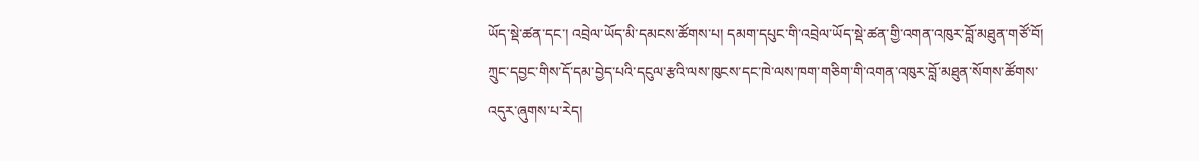ཡོད་སྡེ་ཚན་དང་། འབྲེལ་ཡོད་མི་དམངས་ཚོགས་པ། དམག་དཔུང་གི་འབྲེལ་ཡོད་སྡེ་ཚན་གྱི་འགན་འཁུར་བློ་མཐུན་གཙོ་བོ། ཀྲུང་དབྱང་གིས་དོ་དམ་བྱེད་པའི་དངུལ་རྩའི་ལས་ཁུངས་དང་ཁེ་ལས་ཁག་གཅིག་གི་འགན་འཁུར་བློ་མཐུན་སོགས་ཚོགས་འདུར་ཞུགས་པ་རེད།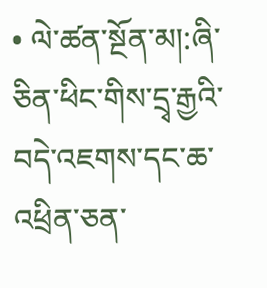• ལེ་ཚན་སྔོན་མ།:ཞི་ཅིན་ཕིང་གིས་དྲྭ་རྒྱའི་བདེ་འཇགས་དང་ཆ་འཕྲིན་ཅན་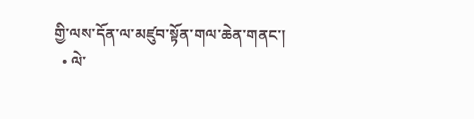གྱི་ལས་དོན་ལ་མཛུབ་སྟོན་གལ་ཆེན་གནང་།
  • ལེ་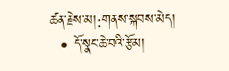ཚན་རྗེས་མ།:གནས་སྐབས་མེད།
  • དོ་སྣང་ཆེ་བའི་རྩོམ།